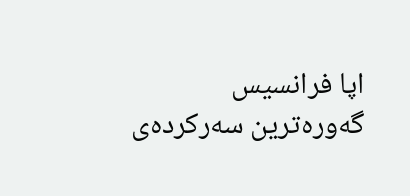اپا فرانسیس گەورەترین سەرکردەی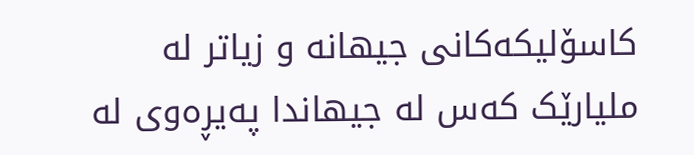کاسۆلیکەکانی جیهانە و زیاتر لە ملیارێک کەس لە جیهاندا پەیڕەوی لە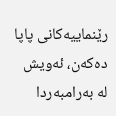رێنماییەکانی پاپا دەکەن، ئەویش لە بەرامبەردا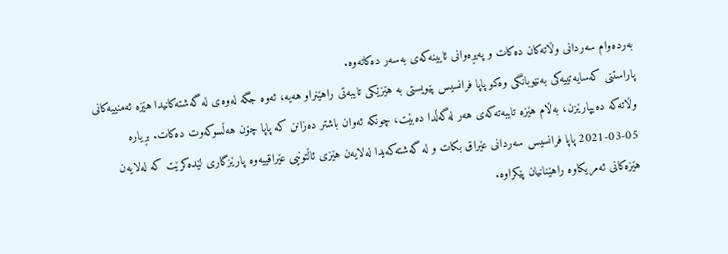بەردەوام سەردانی وڵاتەکان دەکات و پەیڕەوانی ئایینەکەی بەسەر دەکاتەوە.
پاراستنی کەسایەتییەکی بەنێوبانگی وەکو پاپا فرانسیس پێویستی بە هێزێکی تایبەتی راهێنراو هەیە، ئەوە جگە لەوەی لە گەشتەکانیدا هێزە ئەمنییەکانی وڵاتەکە دەیپارێزن، بەڵام هێزە تایبەتەکەی هەر لەگەڵدا دەبێت، چونکە ئەوان باشتر دەزانن کە پاپا چۆن هەڵسوکەوت دەکات. بڕیارە 05-03-2021 پاپا فرانسیس سەردانی عێراق بکات و لە گەشتەکەیدا لەلایەن هێزی ئاڵتونیی عێراقییەوە پارێزگاری لێدەکرێت کە لەلایەن هێزەکانی ئەمریکاوە راهێنانیان پێکراوە.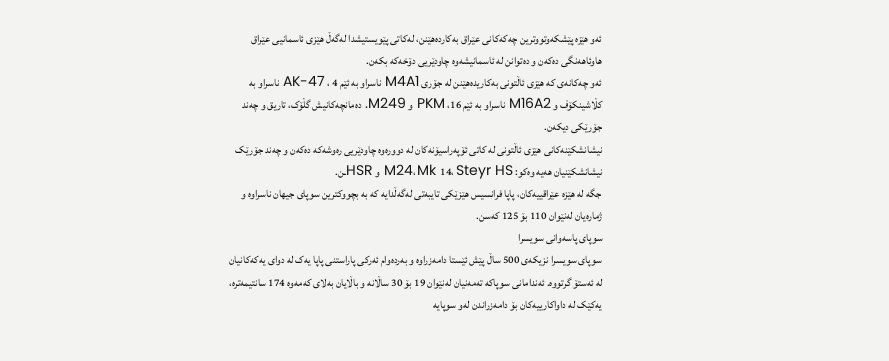ئەو هێزە پێشکەوتووترین چەکەکانی عێراق بەکاردەهێنن، لەکاتی پێویستیشدا لەگەڵ هێزی ئاسمانیی عێراق هاوئاهەنگی دەکەن و دەتوانن لە ئاسمانیشەوە چاودێریی دۆخەکە بکەن.
ئەو چەکانەی کە هێزی ئاڵتونی بەکاریدەهێنن لە جۆری M4A1 ناسراو بە ئێم 4 ، AK-47 ناسراو بە کڵاشینکۆف و M16A2 ناسراو بە ئێم 16، PKM و M249. دەمانچەکانیش گڵۆک، تاریق و چەند جۆرێکی دیکەن.
نیشانشکێنەکانی هێزی ئاڵتونی لە کاتی ئۆپەراسیۆنەکان لە دوورەوە چاودێریی رەوشەکە دەکەن و چەند جۆرێک نیشانشکێنیان هەیە وەکو: M24، Mk 14، Steyr HS و HSRـن.
جگە لە هێزە عێراقییەکان، پاپا فرانسیس هێزێکی تایبەتی لەگەڵدایە کە بە بچووکترین سوپای جیهان ناسراوە و ژمارەیان لەنێوان 110 بۆ 125 کەسن.
سوپای پاسەوانی سویسرا
سوپای سویسرا نزیکەی 500 ساڵ پێش ئێستا دامەزراوە و بەردەوام ئەرکی پاراستنی پاپا یەک لە دوای یەکەکانیان لە ئەستۆ گرتووە. ئەندامانی سوپاکە تەمەنیان لەنێوان 19 بۆ 30 ساڵانە و باڵایان بەلای کەمەوە 174 سانتیمەترە، یەکێک لە داواکارییەکان بۆ دامەزراندن لەو سوپایە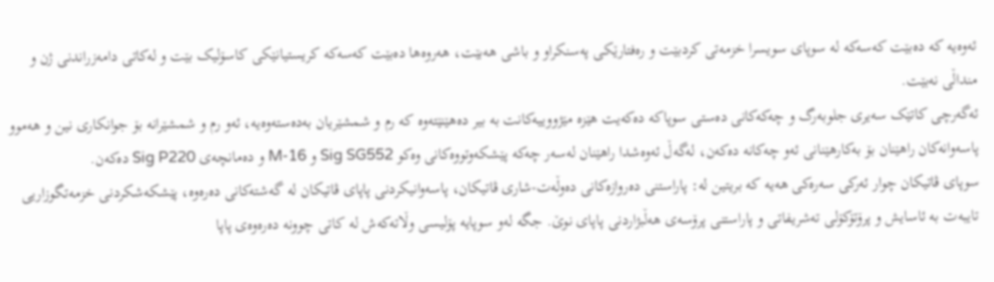ئەوەیە کە دەبێت کەسەکە لە سوپای سویسرا خزمەتی کردبێت و رەفتارێکی پەسنکراو و باشی هەبێت، هەروەها دەبێت کەسەکە کریستیانێکی کاسۆلیک بێت و لەکاتی دامەزراندنی ژن و منداڵی نەبێت.
ئەگەرچی کاتێک سەیری جلوبەرگ و چەکەکانی دەستی سوپاکە دەکەیت هێزە مێژووییەکانت بە بیر دەهێنێتەوە کە رم و شمشێریان بەدەستەوەیە، ئەو رم و شمشێرانە بۆ جوانکاری نین و هەموو پاسەوانەکان راهێنان بۆ بەکارهێنانی ئەو چەکانە دەکەن، لەگەڵ ئەوەشدا راهێنان لەسەر چەکە پێشکەوتووەکانی وەکو Sig SG552 و M-16 و دەمانچەی Sig P220 دەکەن.
سوپای ڤاتیکان چوار ئەرکی سەرەکی هەیە کە بریتین لە: پاراستنی دەروازەکانی دەوڵەت-شاری ڤاتیکان، پاسەوانیکردنی پاپای ڤاتیکان لە گەشتەکانی دەرەوە، پێشکەشکردنی خزمەتگوزاریی تایبەت بە ئاسایش و پرۆتۆکۆلی تەشریفاتی و پاراستنی پرۆسەی هەڵبژاردنی پاپای نوێ. جگە لەو سوپایە پۆلیسی وڵاتەکەش لە کاتی چوونە دەرەوەی پاپا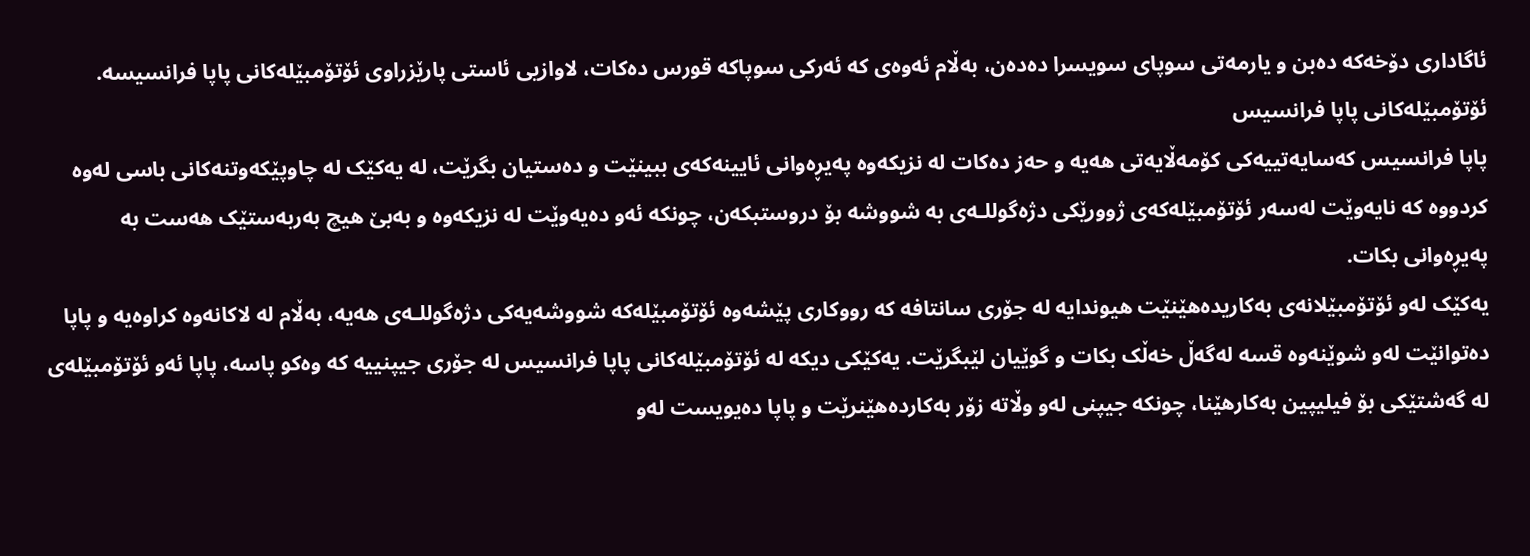ئاگاداری دۆخەکە دەبن و یارمەتی سوپای سویسرا دەدەن، بەڵام ئەوەی کە ئەرکی سوپاکە قورس دەکات، لاوازیی ئاستی پارێزراوی ئۆتۆمبێلەکانی پاپا فرانسیسە.
ئۆتۆمبێلەکانی پاپا فرانسیس
پاپا فرانسیس کەسایەتییەکی کۆمەڵایەتی هەیە و حەز دەکات لە نزیکەوە پەیڕەوانی ئایینەکەی ببینێت و دەستیان بگرێت، لە یەکێک لە چاوپێکەوتنەکانی باسی لەوە کردووە کە نایەوێت لەسەر ئۆتۆمبێلەکەی ژوورێکی دژەگوللـەی بە شووشە بۆ دروستبکەن، چونکە ئەو دەیەوێت لە نزیکەوە و بەبێ هیچ بەربەستێک هەست بە پەیڕەوانی بکات.
یەکێک لەو ئۆتۆمبێلانەی بەکاریدەهێنێت هیوندایە لە جۆری سانتافە کە رووکاری پێشەوە ئۆتۆمبێلەکە شووشەیەکی دژەگوللـەی هەیە، بەڵام لە لاکانەوە کراوەیە و پاپا دەتوانێت لەو شوێنەوە قسە لەگەڵ خەڵک بکات و گوێیان لێبگرێت. یەکێکی دیکە لە ئۆتۆمبێلەکانی پاپا فرانسیس لە جۆری جیپنییە کە وەکو پاسە، پاپا ئەو ئۆتۆمبێلەی لە گەشتێکی بۆ فیلیپین بەکارهێنا، چونکە جیپنی لەو وڵاتە زۆر بەکاردەهێنرێت و پاپا دەیویست لەو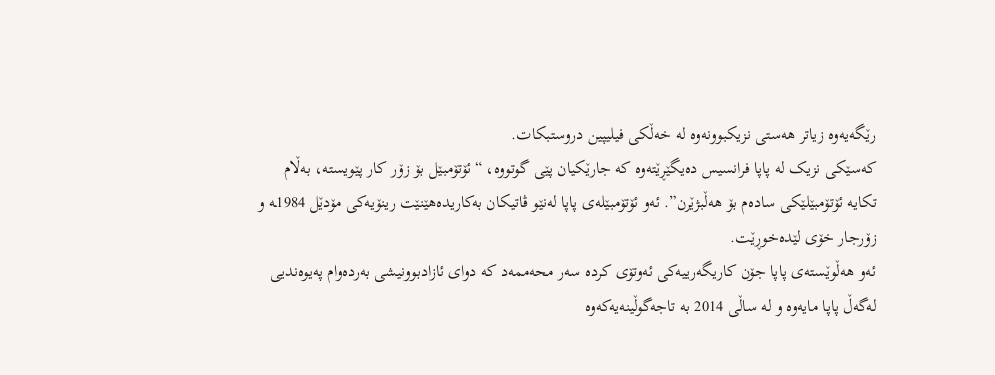رێگەیەوە زیاتر هەستی نزیکبوونەوە لە خەڵکی فیلیپین دروستبکات.
کەسێکی نزیک لە پاپا فرانسیس دەیگێڕێتەوە کە جارێکیان پێی گوتووە، “ئۆتۆمبێل بۆ زۆر کار پێویستە، بەڵام تکایە ئۆتۆمبێلێکی سادەم بۆ هەڵبژێرن”. ئەو ئۆتۆمبێلەی پاپا لەنێو ڤاتیکان بەکاریدەهێنێت رینۆیەکی مۆدێل 1984ـە و زۆرجار خۆی لێدەخوڕێت.
ئەو هەڵوێستەی پاپا جۆن کاریگەرییەکی ئەوتۆی کردە سەر محەممەد کە دوای ئازادبوونیشی بەردەوام پەیوەندیی لەگەڵ پاپا مایەوە و لە ساڵی 2014 بە تاجەگوڵینەیەکەوە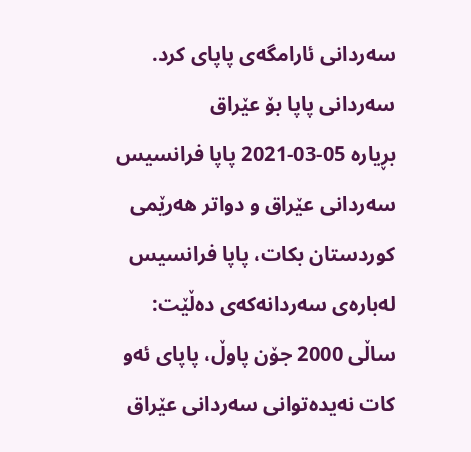سەردانی ئارامگەی پاپای کرد.
سەردانی پاپا بۆ عێراق
بڕیارە 05-03-2021 پاپا فرانسیس سەردانی عێراق و دواتر هەرێمی کوردستان بکات، پاپا فرانسیس لەبارەی سەردانەکەی دەڵێت: ساڵی 2000 جۆن پاوڵ، پاپای ئەو کات نەیدەتوانی سەردانی عێراق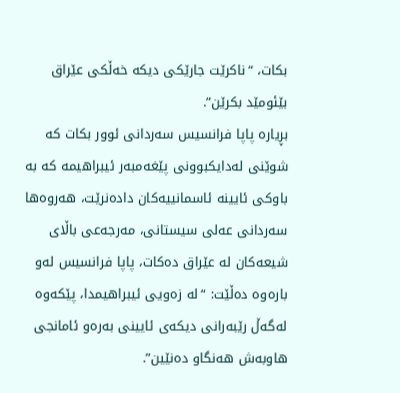بکات، “ناکرێت جارێکی دیکە خەڵکی عێراق بێئومێد بکرێن”.
بڕیارە پاپا فرانسیس سەردانی ئوور بکات کە شوێنی لەدایکبوونی پێغەمبەر ئیبراهیمە کە بە باوکی ئایینە ئاسمانییەکان دادەنرێت، هەروەها سەردانی عەلی سیستانی، مەرجەعی باڵای شیعەکان لە عێراق دەکات، پاپا فرانسیس لەو بارەوە دەڵێت: “لە زەویی ئیبراهیمدا، پێکەوە لەگەڵ رێبەرانی دیکەی ئایینی بەرەو ئامانجی هاوبەش هەنگاو دەنێین”.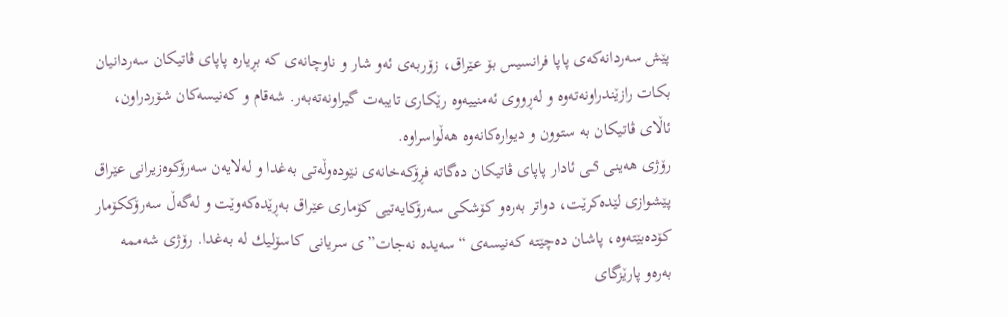پێش سەردانەكەی پاپا فرانسیس بۆ عێراق، زۆربەی ئەو شار و ناوچانەی كە بڕیارە پاپای ڤاتیكان سەردانیان بكات رازێندراونەتەوە و لەڕووی ئەمنییەوە رێکاری تایبەت گیراونەتەبەر. شەقام و كەنیسەكان شۆردراون، ئاڵای ڤاتیكان بە ستوون و دیوارەكانەوە هەڵواسراوە.
رۆژی هەینی 5ـی ئادار پاپای ڤاتیكان دەگاتە فڕۆكەخانەی نێودەوڵەتی بەغدا و لەلایەن سەرۆكوەزیرانی عێراق پێشوازی لێدەكرێت، دواتر بەرەو كۆشكی سەرۆكایەتیی كۆماری عێراق بەڕێدەكەوێت و لەگەڵ سەرۆككۆمار كۆدەبێتەوە، پاشان دەچێتە كەنیسەی “سەیدە نەجات”ی سریانی كاسۆلیك لە بەغدا. رۆژی شەممە بەرەو پارێزگای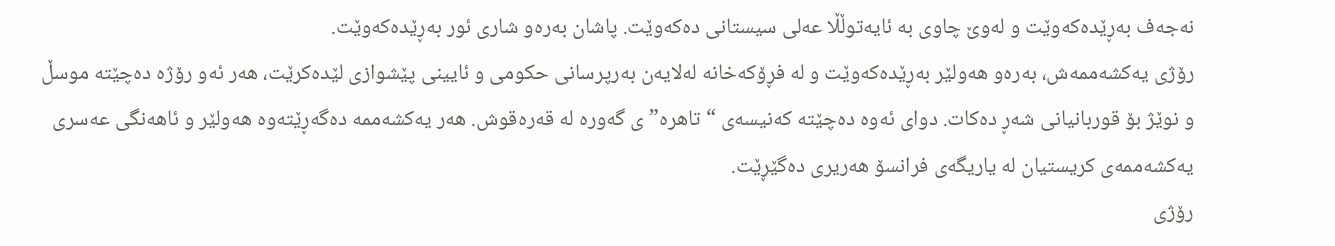نەجەف بەڕێدەكەوێت و لەوێ چاوی بە ئایەتوڵڵا عەلی سیستانی دەكەوێت. پاشان بەرەو شاری ئور بەڕێدەكەوێت.
رۆژی یەكشەممەش، بەرەو هەولێر بەڕێدەكەوێت و لە فڕۆكەخانە لەلایەن بەرپرسانی حكومی و ئایینی پێشوازی لێدەكرێت، هەر ئەو رۆژە دەچێتە موسڵ و نوێژ بۆ قوربانیانی شەڕ دەكات. دوای ئەوە دەچێتە كەنیسەی “تاهرە”ی گەورە لە قەرەقوش. هەر یەكشەممە دەگەڕێتەوە هەولێر و ئاهەنگی عەسری یەكشەممەی كریستیان لە یاریگەی فرانسۆ هەریری دەگێڕێت.
رۆژی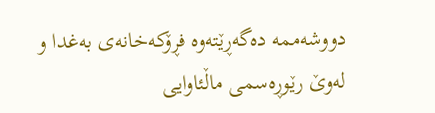دووشەممە دەگەڕێتەوە فڕۆكەخانەی بەغدا و لەوێ رێوڕەسمی ماڵئاوایی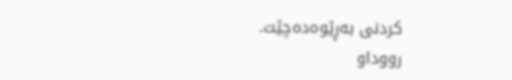كردنی بەڕێوەدەچێت.
رووداو